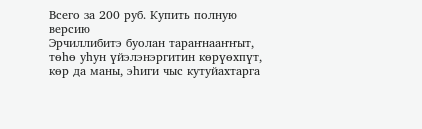Всего за 200 руб. Купить полную версию
Эрчиллибитэ буолан тараҥнааҥҥыт, төһө уһун үйэлэнэргитин көрүөхпүт, көр да маны, эһиги чыс кутуйахтарга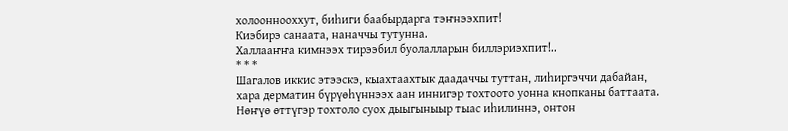холооннооххут, биһиги баабырдарга тэҥнээхпит!
Киэбирэ санаата, наначчы тутунна.
Халлааҥҥа кимнээх тирээбил буолалларын биллэриэхпит!..
* * *
Шагалов иккис этээскэ, кыахтаахтык даадаччы туттан, лиһиргэччи дабайан, хара дерматин бүрүөһүннээх аан иннигэр тохтоото уонна кнопканы баттаата. Нөҥүө өттүгэр тохтоло суох дыыгыныыр тыас иһилиннэ, онтон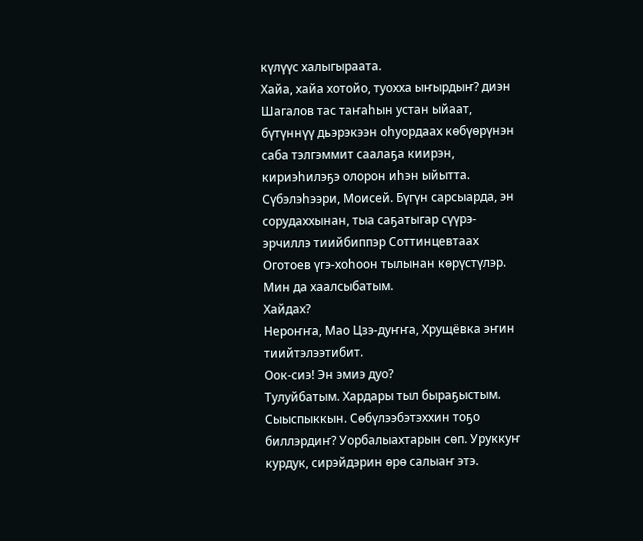күлүүс халыгыраата.
Хайа, хайа хотойо, туохха ыҥырдыҥ? диэн Шагалов тас таҥаһын устан ыйаат, бүтүннүү дьэрэкээн оһуордаах көбүөрүнэн саба тэлгэммит саалаҕа киирэн, кириэһилэҕэ олорон иһэн ыйытта.
Сүбэлэһээри, Моисей. Бүгүн сарсыарда, эн сорудаххынан, тыа саҕатыгар сүүрэ-эрчиллэ тиийбиппэр Соттинцевтаах Оготоев үгэ-хоһоон тылынан көрүстүлэр. Мин да хаалсыбатым.
Хайдах?
Нероҥҥа, Мао Цзэ-дуҥҥа, Хрущёвка эҥин тиийтэлээтибит.
Оок-сиэ! Эн эмиэ дуо?
Тулуйбатым. Хардары тыл быраҕыстым.
Сыыспыккын. Сөбүлээбэтэххин тоҕо биллэрдиҥ? Уорбалыахтарын сөп. Уруккуҥ курдук, сирэйдэрин өрө салыаҥ этэ.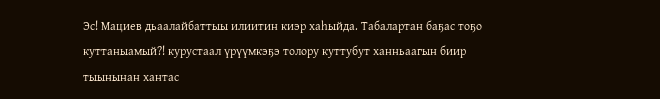Эс! Мациев дьаалайбаттыы илиитин киэр хаһыйда. Табалартан баҕас тоҕо куттаныамый?! курустаал үрүүмкэҕэ толору куттубут ханньаагын биир тыынынан хантас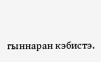гыннаран кэбистэ.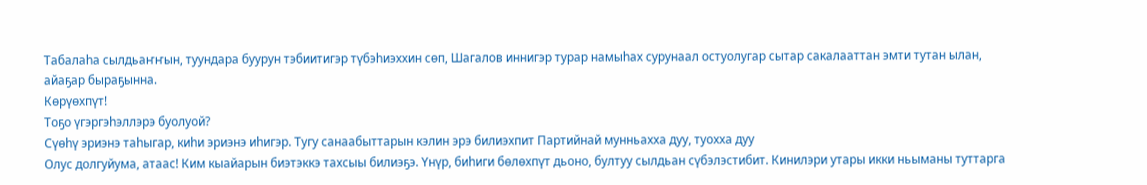Табалаһа сылдьаҥҥын, туундара буурун тэбиитигэр түбэһиэххин сөп, Шагалов иннигэр турар намыһах сурунаал остуолугар сытар сакалааттан эмти тутан ылан, айаҕар быраҕынна.
Көрүөхпүт!
Тоҕо үгэргэһэллэрэ буолуой?
Сүөһү эриэнэ таһыгар, киһи эриэнэ иһигэр. Тугу санаабыттарын кэлин эрэ билиэхпит Партийнай мунньахха дуу, туохха дуу
Олус долгуйума, атаас! Ким кыайарын биэтэккэ тахсыы билиэҕэ. Үнүр, биһиги бөлөхпүт дьоно, бултуу сылдьан сүбэлэстибит. Кинилэри утары икки ньыманы туттарга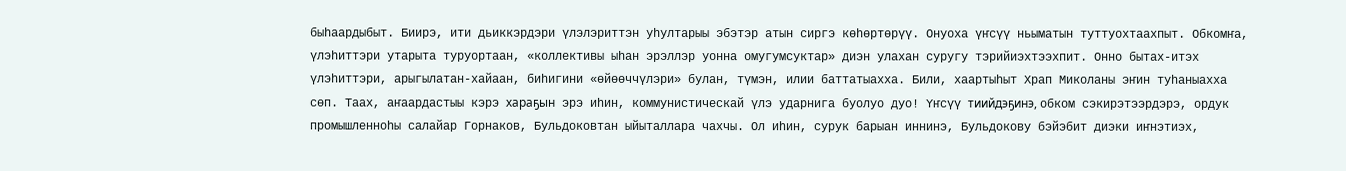быһаардыбыт. Биирэ, ити дьиккэрдэри үлэлэриттэн уһултарыы эбэтэр атын сиргэ көһөртөрүү. Онуоха үҥсүү ньыматын туттуохтаахпыт. Обкомҥа, үлэһиттэри утарыта туруортаан, «коллективы ыһан эрэллэр уонна омугумсуктар» диэн улахан суругу тэрийиэхтээхпит. Онно бытах-итэх үлэһиттэри, арыгылатан-хайаан, биһигини «өйөөччүлэри» булан, түмэн, илии баттатыахха. Били, хаартыһыт Храп Миколаны эҥин туһаныахха сөп. Таах, аҥаардастыы кэрэ хараҕын эрэ иһин, коммунистическай үлэ ударнига буолуо дуо! Үҥсүү тиийдэҕинэ, обком сэкирэтээрдэрэ, ордук промышленноһы салайар Горнаков, Бульдоковтан ыйыталлара чахчы. Ол иһин, сурук барыан иннинэ, Бульдокову бэйэбит диэки иҥнэтиэх,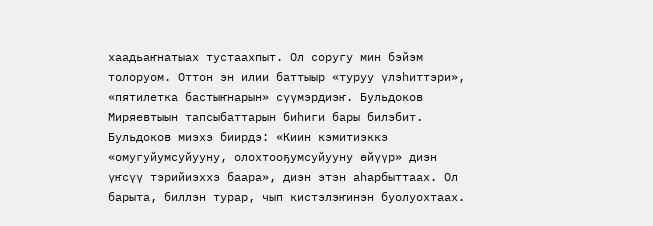хаадьаҥнатыах тустаахпыт. Ол соругу мин бэйэм толоруом. Оттон эн илии баттыыр «туруу үлэһиттэри», «пятилетка бастыҥнарын» сүүмэрдиэҥ. Бульдоков Миряевтыын тапсыбаттарын биһиги бары билэбит. Бульдоков миэхэ биирдэ: «Киин кэмитиэккэ «омугуйумсуйууну, олохтооҕумсуйууну өйүүр» диэн үҥсүү тэрийиэххэ баара», диэн этэн аһарбыттаах. Ол барыта, биллэн турар, чып кистэлэҥинэн буолуохтаах.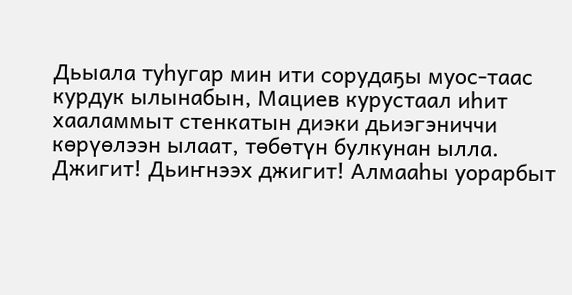Дьыала туһугар мин ити сорудаҕы муос-таас курдук ылынабын, Мациев курустаал иһит хааламмыт стенкатын диэки дьиэгэниччи көрүөлээн ылаат, төбөтүн булкунан ылла.
Джигит! Дьиҥнээх джигит! Алмааһы уорарбыт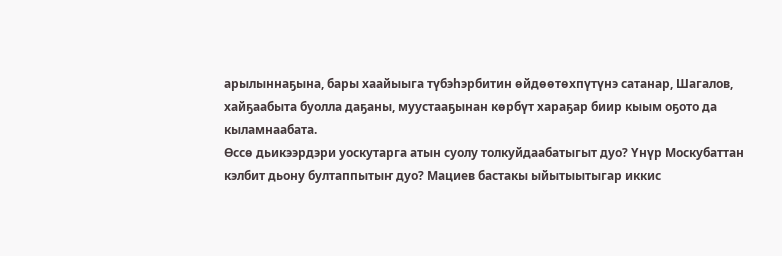арылыннаҕына, бары хаайыыга түбэһэрбитин өйдөөтөхпүтүнэ сатанар, Шагалов, хайҕаабыта буолла даҕаны, муустааҕынан көрбүт хараҕар биир кыым оҕото да кыламнаабата.
Өссө дьикээрдэри уоскутарга атын суолу толкуйдаабатыгыт дуо? Үнүр Москубаттан кэлбит дьону бултаппытыҥ дуо? Мациев бастакы ыйытыытыгар иккис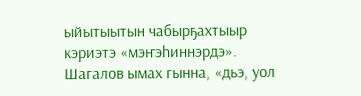ыйытыытын чабырҕахтыыр кэриэтэ «мэҥэһиннэрдэ».
Шагалов ымах гынна, «дьэ, уол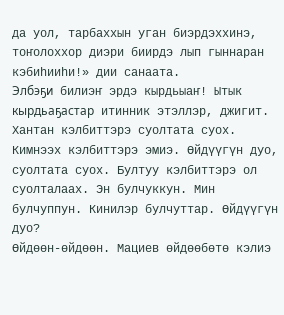да уол, тарбаххын уган биэрдэххинэ, тоҥолоххор диэри биирдэ лып гыннаран кэбиһииһи!» дии санаата.
Элбэҕи билиэҥ эрдэ кырдьыаҥ! Ытык кырдьаҕастар итинник этэллэр, джигит. Хантан кэлбиттэрэ суолтата суох. Кимнээх кэлбиттэрэ эмиэ. Өйдүүгүн дуо, суолтата суох. Бултуу кэлбиттэрэ ол суолталаах. Эн булчуккун. Мин булчуппун. Кинилэр булчуттар. Өйдүүгүн дуо?
Өйдөөн-өйдөөн. Мациев өйдөөбөтө кэлиэ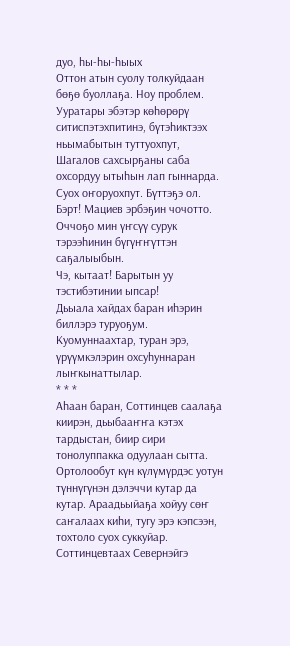дуо, һы-һы-һыых
Оттон атын суолу толкуйдаан бөҕө буоллаҕа. Ноу проблем. Ууратары эбэтэр көһөрөрү ситиспэтэхпитинэ, бүтэһиктээх ньымабытын туттуохпут, Шагалов сахсырҕаны саба охсордуу ытыһын лап гыннарда. Суох оҥоруохпут. Бүттэҕэ ол.
Бэрт! Мациев эрбэҕин чочотто. Оччоҕо мин үҥсүү сурук тэрээһинин бүгүҥҥүттэн саҕалыыбын.
Чэ, кытаат! Барытын уу тэстибэтинии ыпсар!
Дьыала хайдах баран иһэрин биллэрэ туруоҕум.
Куомуннаахтар, туран эрэ, үрүүмкэлэрин охсуһуннаран лыҥкынаттылар.
* * *
Аһаан баран, Соттинцев саалаҕа киирэн, дьыбааҥҥа кэтэх тардыстан, биир сири тонолуппакка одуулаан сытта. Ортолообут күн күлүмүрдэс уотун түннүгүнэн дэлэччи кутар да кутар. Араадьыйаҕа хойуу сөҥ саҥалаах киһи, тугу эрэ кэпсээн, тохтоло суох суккуйар.
Соттинцевтаах Севернэйгэ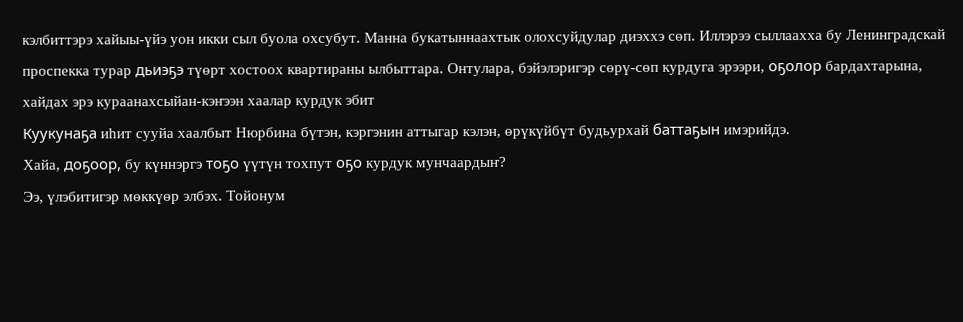кэлбиттэрэ хайыы-үйэ уон икки сыл буола охсубут. Манна букатыннаахтык олохсуйдулар диэххэ сөп. Иллэрээ сыллаахха бу Ленинградскай проспекка турар дьиэҕэ түөрт хостоох квартираны ылбыттара. Онтулара, бэйэлэригэр сөрү-сөп курдуга эрээри, оҕолор бардахтарына, хайдах эрэ кураанахсыйан-кэҥээн хаалар курдук эбит
Куукунаҕа иһит сууйа хаалбыт Нюрбина бүтэн, кэргэнин аттыгар кэлэн, өрүкүйбүт будьурхай баттаҕын имэрийдэ.
Хайа, доҕоор, бу күннэргэ тоҕо үүтүн тохпут оҕо курдук мунчаардыҥ?
Ээ, үлэбитигэр мөккүөр элбэх. Тойонум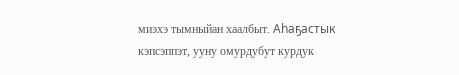миэхэ тымныйан хаалбыт. Аһаҕастык кэпсэппэт, ууну омурдубут курдук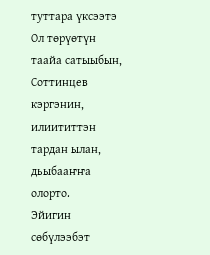туттара үксээтэ Ол төрүөтүн таайа сатыыбын, Соттинцев кэргэнин, илиититтэн тардан ылан, дьыбааҥҥа олорто.
Эйигин сөбүлээбэт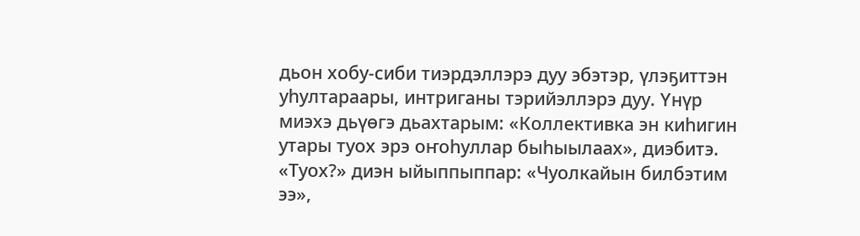дьон хобу-сиби тиэрдэллэрэ дуу эбэтэр, үлэҕиттэн уһултараары, интриганы тэрийэллэрэ дуу. Үнүр миэхэ дьүөгэ дьахтарым: «Коллективка эн киһигин утары туох эрэ оҥоһуллар быһыылаах», диэбитэ. «Туох?» диэн ыйыппыппар: «Чуолкайын билбэтим ээ»,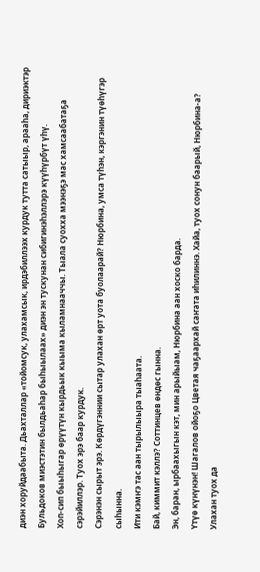диэн хоруйдаабыта. Дьахталлар «тойомсук, улахамсык, ирдэбиллээх курдук тутта сатыыр, арааһа, дириэктэр Бульдоков миэстэтин былдьаһар быһыылаах» диэн эн тускунан сибигинэһэллэрэ күүһүрбүт үһү.
Хоп-сип быыһыгар өрүүтүн кырдьык кыыма кыламнааччы. Тыала суохха мээнэҕэ мас хамсаабатаҕа сэрэйиллэр. Туох эрэ баар курдук.
Сэрэнэн сырыт эрэ. Көрдүгэннии сытар улахан өрт уота буолаарай? Нюрбина, умса түһэн, кэргэнин түөһүгэр сыһынна.
Ити кэмҥэ тас аан тырылыыра тыаһаата.
Бай, киммит кэллэ? Соттинцев өндөс гынна.
Эн, баран, ырбаахыгын кэт, мин арыйыам, Нюрбина аан хоско барда.
Үтүө күнүнэн! Шагалов ойоҕо Цветая чаҕаархай саҥата иһилиннэ. Хайа, туох сонун баарый, Нюрбина-а?
Улахан туох да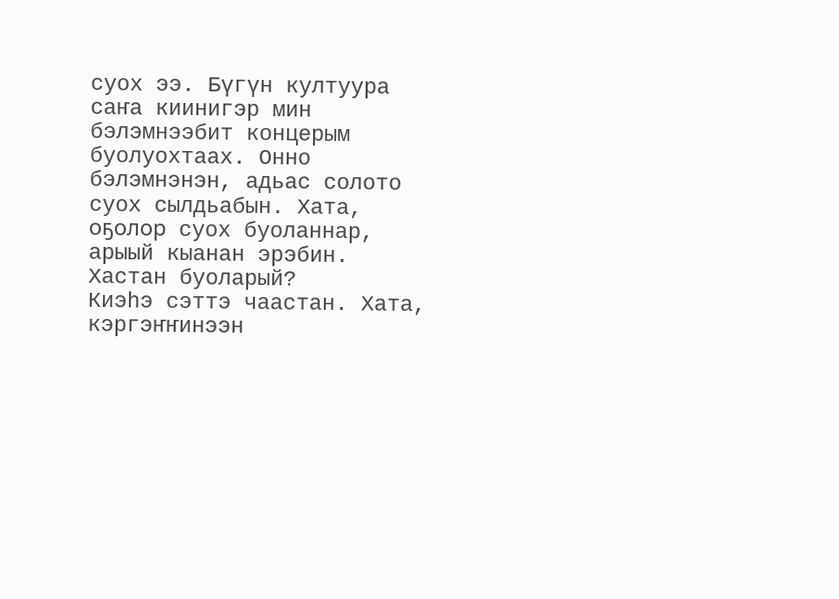суох ээ. Бүгүн култуура саҥа киинигэр мин бэлэмнээбит концерым буолуохтаах. Онно бэлэмнэнэн, адьас солото суох сылдьабын. Хата, оҕолор суох буоланнар, арыый кыанан эрэбин.
Хастан буоларый?
Киэһэ сэттэ чаастан. Хата, кэргэҥҥинээн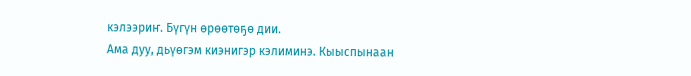кэлээриҥ. Бүгүн өрөөтөҕө дии.
Ама дуу, дьүөгэм киэнигэр кэлиминэ. Кыыспынаан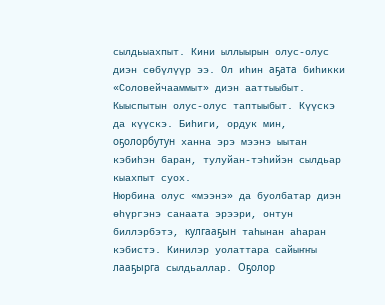сылдьыахпыт. Кини ыллыырын олус-олус диэн сөбүлүүр ээ. Ол иһин аҕата биһикки «Соловейчааммыт» диэн ааттыыбыт. Кыыспытын олус-олус таптыыбыт. Күүскэ да күүскэ. Биһиги, ордук мин, оҕолорбутун ханна эрэ мээнэ ыытан кэбиһэн баран, тулуйан-тэһийэн сылдьар кыахпыт суох.
Нюрбина олус «мээнэ» да буолбатар диэн өһүргэнэ санаата эрээри, онтун биллэрбэтэ, кулгааҕын таһынан аһаран кэбистэ. Кинилэр уолаттара сайыҥҥы лааҕырга сылдьаллар. Оҕолор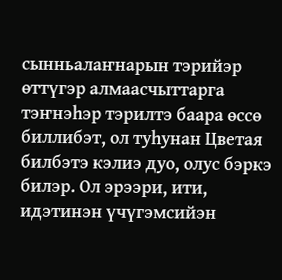сынньалаҥнарын тэрийэр өттүгэр алмаасчыттарга тэҥнэһэр тэрилтэ баара өссө биллибэт, ол туһунан Цветая билбэтэ кэлиэ дуо, олус бэркэ билэр. Ол эрээри, ити, идэтинэн үчүгэмсийэн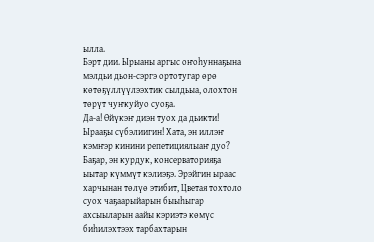ылла.
Бэрт дии. Ырыаны аргыс оҥоһуннаҕына мэлдьи дьон-сэргэ ортотугар өрө көтөҕүллүүлээхтик сылдьыа, олохтон төрүт чуҥкуйуо суоҕа.
Да-а! Өйүкэҥ диэн туох да дьикти! Ырааҕы сүбэлиигин! Хата, эн иллэҥ кэмҥэр кинини репетициялыаҥ дуо? Баҕар, эн курдук, консерваторияҕа ыытар күммүт кэлиэҕэ. Эрэйгин ыраас харчынан төлүө этибит, Цветая тохтоло суох чаҕаарыйарын быыһыгар ахсыыларын аайы кэриэтэ көмүс биһилэхтээх тарбахтарын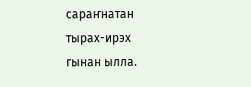сараҥнатан тырах-ирэх гынан ылла.